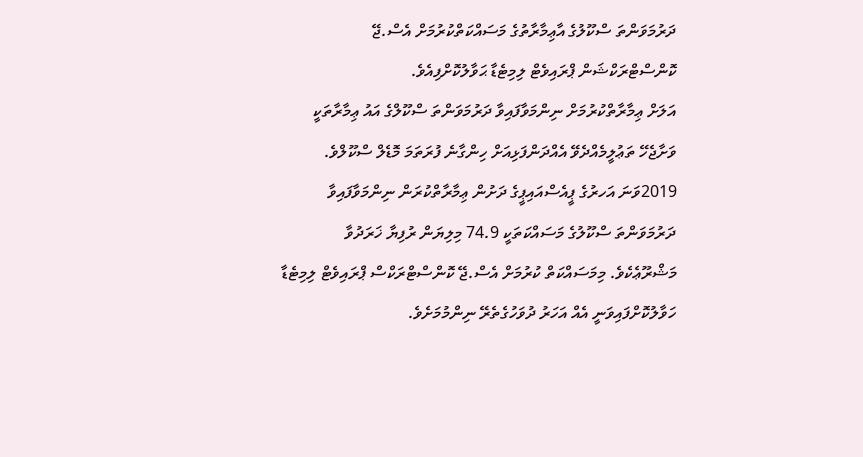ދަރުމަވަންތަ ސްކޫލުގެ އާޢިމާރާތުގެ މަސައްކަތްކުރުމަށް އެސް.ޖޭ ކޮންސްޓްރަކްޝަން ޕްރައިވެޓް ލިމިޓެޑާ ޙަވާލުކޮށްފިއެވެ.
އަލަށް ޢިމާރާތްކުރުމަށް ނިންމަވާފައިވާ ދަރުމަވަންތަ ސްކޫލްގެ އައު ޢިމާރާތަކީ ވަށާޖެހޭ ތަޢުލީމެއްދެވޭ އެއްދަންފަޅިއަށް ހިންގާނެ ފުރަތަމަ މޮޑެލް ސްކޫލްވެ.
2019ވަނަ އަހރުގެ ޕީއެސްއައިޕީގެ ދަށުން ޢިމާރާތްކުރަން ނިންމަވާފައިވާ ދަރުމަވަންތަ ސްކޫލުގެ މަސައްކަތަކީ 74.9 މިލިޔަން ރުފިޔާ ޚަރަދުވާ މަޝްރޫޢެކެވެ. މިމަސައްކަތް ކުރުމަށް އެސް.ޖޭ ކޮންސްޓްރަކްސް ޕްރައިވެޓް ލިމިޓެޑާ ހަވާލުކޮށްފައިވަނީ އެއް އަހަރު ދުވަހުގެތެރޭ ނިންމުމަށެވެ.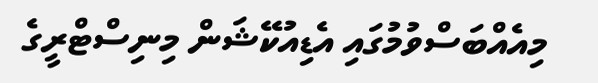މިއެއްބަސްވުމުގައި އެޑިއުކޭޝަން މިނިސްޓްރީގެ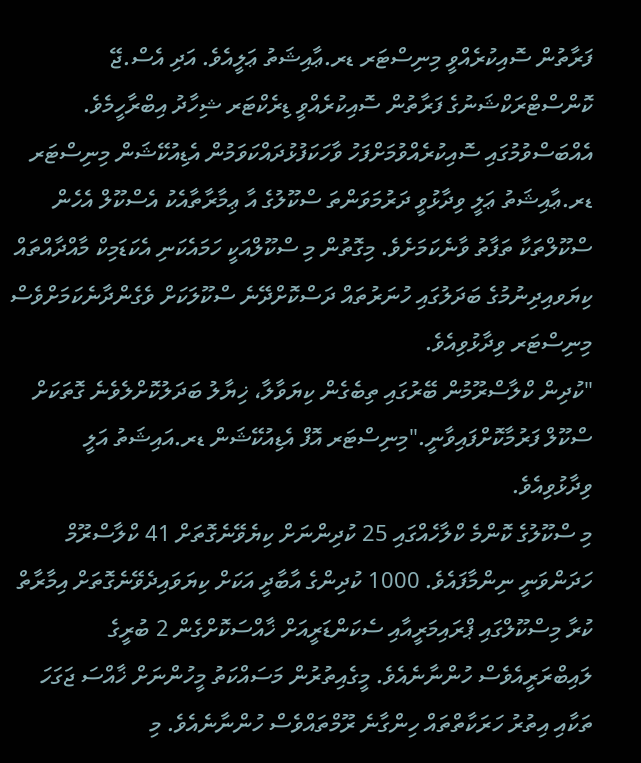ފަރާތުން ސޮއިކުރެއްވީ މިނިސްޓަރ ޑރ.ޢާއިޝަތު ޢަލީއެވެ. އަދި އެސް.ޖޭ ކޮންސްޓްރަކްޝަނުގެ ފަރާތުން ސޮއިކުރެއްވީ ޑިރެކްޓަރ ޝިހާދު އިބްރާހީމެވެ.
އެއްބަސްވުމުގައި ސޮއިކުރެއްވުމަށްފަހު ވާހަކަފުޅުދައްކަވަމުން އެޑިއުކޭޝަން މިނިސްޓަރ ޑރ.ޢާއިޝަތު ޢަލީ ވިދާޅުވީ ދަރުމަވަންތަ ސްކޫލުގެ އާ ޢިމާރާތާއެކު އެސްކޫލް އެހެން ސްކޫލްތަކާ ތަފާތު ވާނެކަމަށެވެ. މިގޮތުން މި ސްކޫލްއަކީ ހަމައެކަނި އެކަޑަމިކް މާއްދާއްތައް ކިޔަވއިދިނުމުގެ ބަދަލުގައި ހުނަރުތައް ދަސްކޮށްދޭނެ ސްކޫލަކަށް ވެގެންދާނެކަމަށްވެސް މިނިސްޓަރ ވިދާޅުވިއެވެ.
"ކުދިން ކްލާސްރޫމުން ބޭރުގައި ތިބެގެން ކިޔަވާލާ، ޚިޔާލު ބަދަލުކޮށްލެވެނެ ގޮތަކަށް ސްކޫލް ފަރުމާކޮށްފައިވާނީ."މިނިސްޓަރ އޮފް އެޑިއުކޭޝަން ޑރ.އައިޝަތު އަލީ ވިދާޅުވިއެވެ.
މި ސްކޫލުގެ ކޮންމެ ކްލާހެއްގައި 25 ކުދިންނަށް ކިޔެވޭނެގޮތަށް 41 ކްލާސްރޫމް ހަދަންވަނީ ނިންމާފައެވެ. 1000 ކުދިންގެ އާބާދީ އަކަށް ކިޔަވައިދެވޭނެގޮތަށް އިމާރާތް ކުރާ މިސްކޫލްގައި ޕްރައިމަރީއާއި ސެކަންޑަރީއަށް ޚާއްސަކޮށްގެން 2 ބުރީގެ ލައިބްރަރީއެވެސް ހުންނާނެއެވެ. މީގެއިތުރުން މަސައްކަތު މީހުންނަށް ޚާއްސަ ޖަގަހަ ތަކާއި އިތުރު ހަރަކާތްތައް ހިންގާނެ ރޫމްތައްވެސް ހުންނާނެއެވެ. މި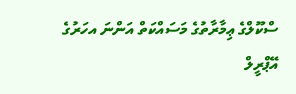ސްކޫލްގެ ޢިމާރާތުގެ މަސައްކަތް އަންނަ އހަރުގެ އޭޕްރީލް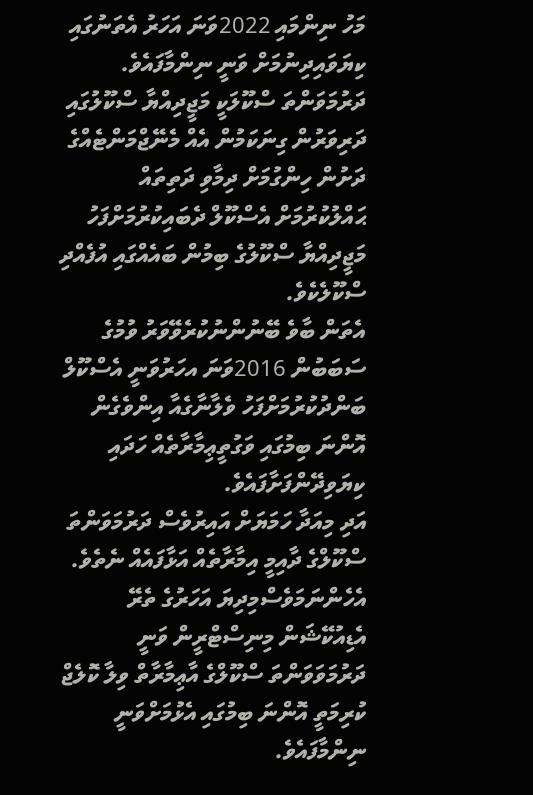މަހު ނިންމައި 2022ވަނަ އަހަރު އެތަނުގައި ކިޔަވައިދިނުމަށް ވަނީ ނިންމާފައެވެ.
ދަރުމަވަންތަ ސްކޫލަކީ މަޖީދިއްޔާ ސްކޫލުގައި ދަރިވަރުން ގިނަކަމުން އެއް މެނޭޖްމަންޓެއްގެ ދަށުން ހިންގުމަށް ދިމާވި ދަތިތައް ޙައްލުކުރުމަށް އެސްކޫލް ދެބައިކުރުމަށްފަހު މަޖީދިއްޔާ ސްކޫލުގެ ބިމުން ބައެއްގައި އުފެއްދި ސްކޫލެކެވެ.
އެތަން ބާވެ ބޭނުންނުކުރެވޭވަރު ވުމުގެ ސަބަބުން 2016ވަނަ އހަރުވަނީ އެސްކޫލް ބަންދުކުރުމަށްފަހު ވެލާނާގެއާ އިންވެގެން އޮންނަ ބިމުގައި ވަގުތީޢިމާރާތެއް ހަދައި ކިޔަވިދޭންފަށާފައެވެ.
އަދި މިއަދާ ހަމަޔަށް އައިރުވެސް ދަރުމަވަންތަ ސްކޫލްގެ ދާއިމީ އިމާރާތެއް އަޅާފައެއް ނެތެވެ. އެހެންނަމަވެސްމިދިޔަ އަހަރުގެ ތެރޭ އެޑިއުކޭޝަން މިނިސްޓްރީން ވަނީ ދަރުމަވަވަންތަ ސްކޫލްގެ އާޢިމާރާތް ވިލާ ކޮލެޖް ކުރިމަތީ އޮންނަ ބިމުގައި އެޅުމަށްވަނީ ނިންމާފައެވެ.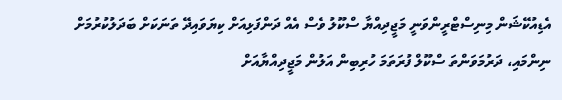އެޑިއުކޭޝަން މިނިސްޓްރީންވަނީ މަޖީދިއްޔާ ސްކޫލު ވެސް އެއް ދަންފަޅިއަށް ކިޔަވައިދޭ ތަނަކަށް ބަދަލުކުރުމަށް ނިންމައި، ދަރުމަވަންތަ ސްކޫލް ފުރަތަމަ ހުރިބިން އަލުން މަޖީދިއްޔާއަށް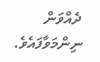ދެއްވަން ނިންމަވާފައެވެ.